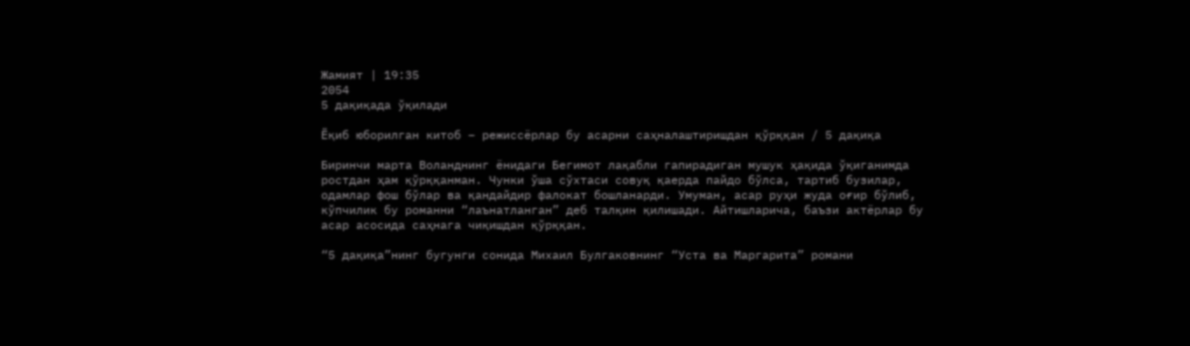Жамият | 19:35
2054
5 дақиқада ўқилади

Ёқиб юборилган китоб – режиссёрлар бу асарни саҳналаштиришдан қўрққан / 5 дақиқа

Биринчи марта Воланднинг ёнидаги Бегимот лақабли гапирадиган мушук ҳақида ўқиганимда ростдан ҳам қўрққанман. Чунки ўша сўхтаси совуқ қаерда пайдо бўлса, тартиб бузилар, одамлар фош бўлар ва қандайдир фалокат бошланарди. Умуман, асар руҳи жуда оғир бўлиб, кўпчилик бу романни “лаънатланган” деб талқин қилишади. Айтишларича, баъзи актёрлар бу асар асосида саҳнага чиқишдан қўрққан.

“5 дақиқа”нинг бугунги сонида Михаил Булгаковнинг “Уста ва Маргарита” романи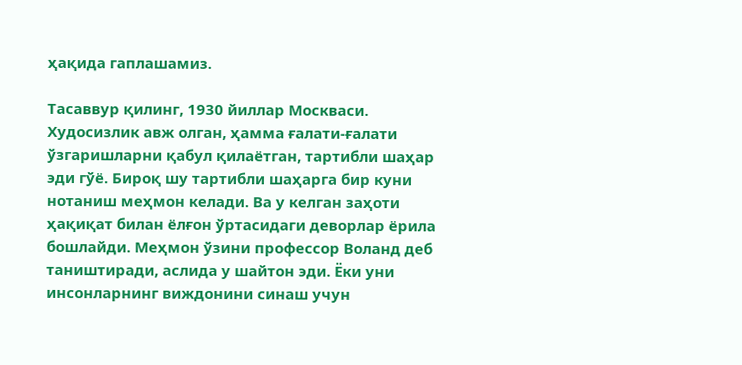ҳақида гаплашамиз.

Тасаввур қилинг, 1930 йиллар Москваси. Худосизлик авж олган, ҳамма ғалати-ғалати ўзгаришларни қабул қилаётган, тартибли шаҳар эди гўё. Бироқ шу тартибли шаҳарга бир куни нотаниш меҳмон келади. Ва у келган заҳоти ҳақиқат билан ёлғон ўртасидаги деворлар ёрила бошлайди. Меҳмон ўзини профессор Воланд деб таништиради, аслида у шайтон эди. Ёки уни инсонларнинг виждонини синаш учун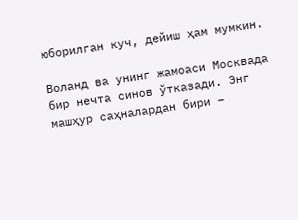юборилган куч, дейиш ҳам мумкин.

Воланд ва унинг жамоаси Москвада бир нечта синов ўтказади. Энг машҳур саҳналардан бири –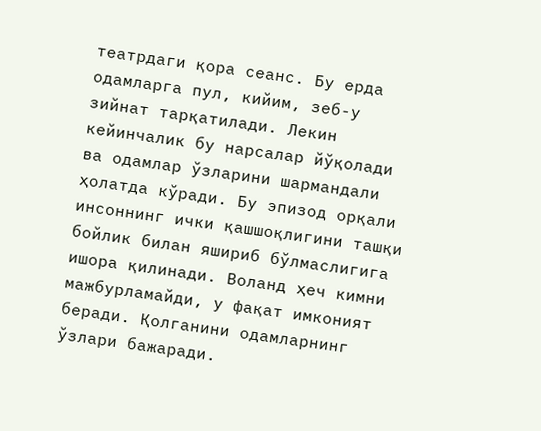театрдаги қора сеанс. Бу ерда одамларга пул, кийим, зеб-у зийнат тарқатилади. Лекин кейинчалик бу нарсалар йўқолади ва одамлар ўзларини шармандали ҳолатда кўради. Бу эпизод орқали инсоннинг ички қашшоқлигини ташқи бойлик билан яшириб бўлмаслигига ишора қилинади. Воланд ҳеч кимни мажбурламайди, у фақат имконият беради. Қолганини одамларнинг ўзлари бажаради.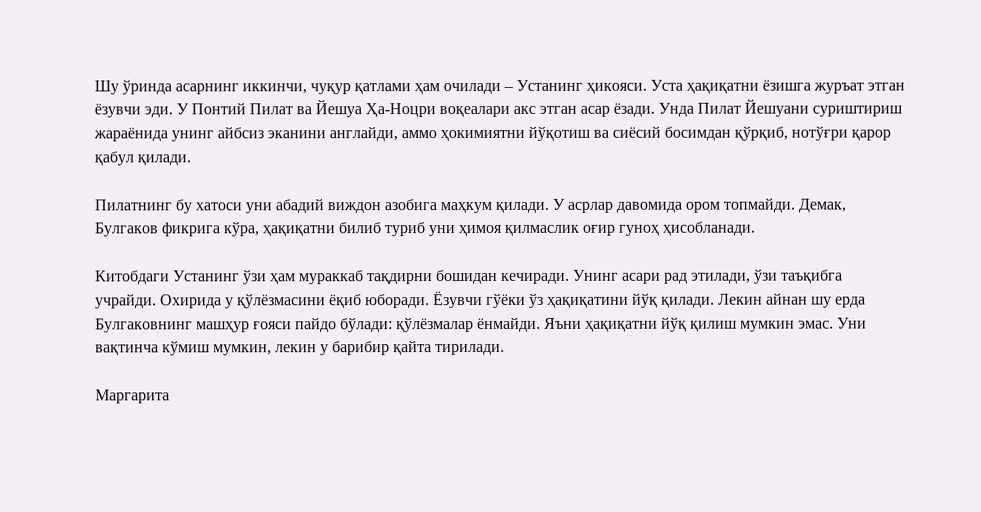Шу ўринда асарнинг иккинчи, чуқур қатлами ҳам очилади – Устанинг ҳикояси. Уста ҳақиқатни ёзишга журъат этган ёзувчи эди. У Понтий Пилат ва Йешуа Ҳа-Ноцри воқеалари акс этган асар ёзади. Унда Пилат Йешуани суриштириш жараёнида унинг айбсиз эканини англайди, аммо ҳокимиятни йўқотиш ва сиёсий босимдан қўрқиб, нотўғри қарор қабул қилади.

Пилатнинг бу хатоси уни абадий виждон азобига маҳкум қилади. У асрлар давомида ором топмайди. Демак, Булгаков фикрига кўра, ҳақиқатни билиб туриб уни ҳимоя қилмаслик оғир гуноҳ ҳисобланади.

Китобдаги Устанинг ўзи ҳам мураккаб тақдирни бошидан кечиради. Унинг асари рад этилади, ўзи таъқибга учрайди. Охирида у қўлёзмасини ёқиб юборади. Ёзувчи гўёки ўз ҳақиқатини йўқ қилади. Лекин айнан шу ерда Булгаковнинг машҳур ғояси пайдо бўлади: қўлёзмалар ёнмайди. Яъни ҳақиқатни йўқ қилиш мумкин эмас. Уни вақтинча кўмиш мумкин, лекин у барибир қайта тирилади.

Маргарита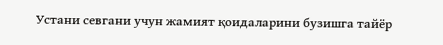Устани севгани учун жамият қоидаларини бузишга тайёр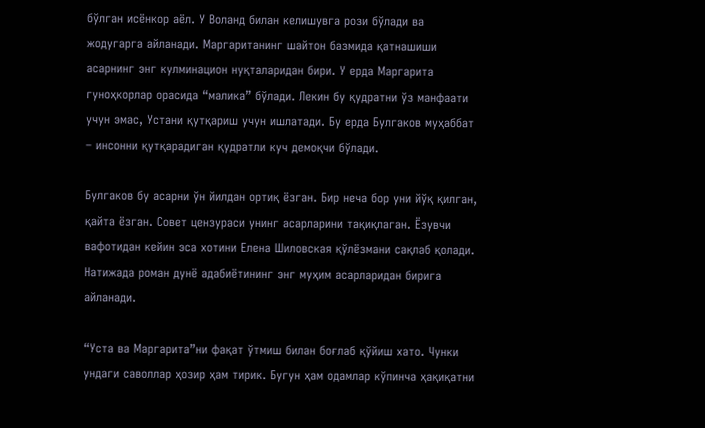бўлган исёнкор аёл. У Воланд билан келишувга рози бўлади ва жодугарга айланади. Маргаританинг шайтон базмида қатнашиши асарнинг энг кулминацион нуқталаридан бири. У ерда Маргарита гуноҳкорлар орасида “малика” бўлади. Лекин бу қудратни ўз манфаати учун эмас, Устани қутқариш учун ишлатади. Бу ерда Булгаков муҳаббат – инсонни қутқарадиган қудратли куч демоқчи бўлади.

Булгаков бу асарни ўн йилдан ортиқ ёзган. Бир неча бор уни йўқ қилган, қайта ёзган. Совет цензураси унинг асарларини тақиқлаган. Ёзувчи вафотидан кейин эса хотини Елена Шиловская қўлёзмани сақлаб қолади. Натижада роман дунё адабиётининг энг муҳим асарларидан бирига айланади.

“Уста ва Маргарита”ни фақат ўтмиш билан боғлаб қўйиш хато. Чунки ундаги саволлар ҳозир ҳам тирик. Бугун ҳам одамлар кўпинча ҳақиқатни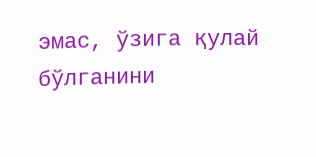эмас, ўзига қулай бўлганини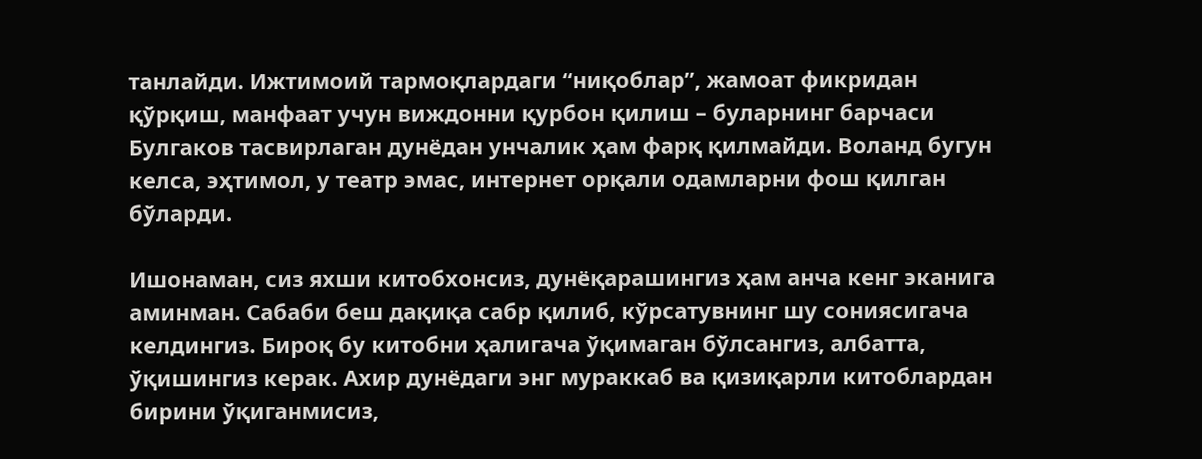танлайди. Ижтимоий тармоқлардаги “ниқоблар”, жамоат фикридан қўрқиш, манфаат учун виждонни қурбон қилиш – буларнинг барчаси Булгаков тасвирлаган дунёдан унчалик ҳам фарқ қилмайди. Воланд бугун келса, эҳтимол, у театр эмас, интернет орқали одамларни фош қилган бўларди.

Ишонаман, сиз яхши китобхонсиз, дунёқарашингиз ҳам анча кенг эканига аминман. Сабаби беш дақиқа сабр қилиб, кўрсатувнинг шу сониясигача келдингиз. Бироқ бу китобни ҳалигача ўқимаган бўлсангиз, албатта, ўқишингиз керак. Ахир дунёдаги энг мураккаб ва қизиқарли китоблардан бирини ўқиганмисиз,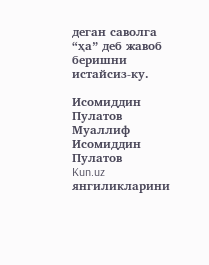деган саволга “ҳа” деб жавоб беришни истайсиз-ку.

Исомиддин Пулатов
Муаллиф Исомиддин Пулатов
Kun.uz янгиликларини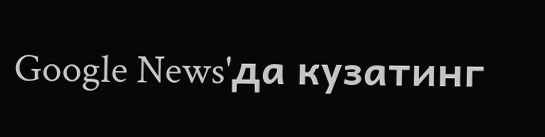Google News'да кузатинг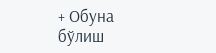+ Обуна бўлиш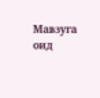Мавзуга оид